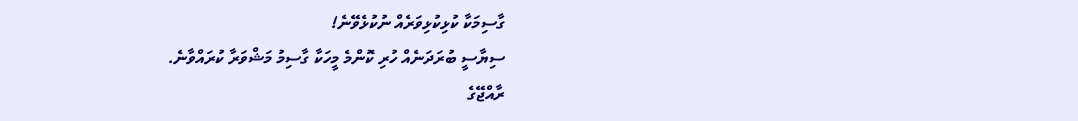ގާސިމަކާ ކުޅިކުޅިވަރެއް ނުކުޅެވޭނެ!
ސިޔާސީ ބުރަދަނެއް ހުރި ކޮންމެ މީހަކާ ގާސިމު މަޝްވަރާ ކުރައްވާނެ.
ރާއްޖޭގެ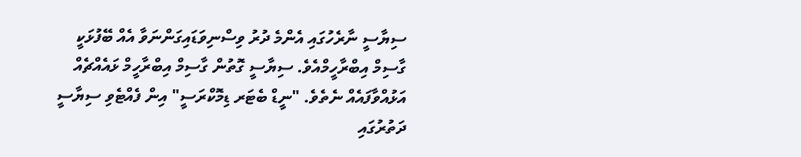ސިޔާސީ ނާރެހުގައި އެންމެ ދުރު ވިސްނިވަޑައިގަންނަވާ އެއް ބޭފުޅަކީ ގާސިމް އިބްރާހީމްއެވެ. ސިޔާސީ ގޮތުން ގާސިމް އިބްރާހީމް ޅައެއްޗެއް އަޅުއްވާފައެއް ނެތެވެ. "ނީޑް ބެޓަރ ޑިމޮކްރަސީ" އިން ފެއްޓެވި ސިޔާސީ ދަތުރުގައި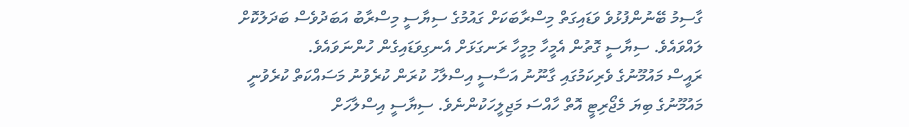ގާސިމު ބޭނުންފުޅުވެ ވަޑައިގަތް މިސްރާބަކަށް ގައުމުގެ ސިޔާސީ މިސްރާބު އަބަދުވެސް ބަދަލުކޮށް ލައްވައެވެ. ސިޔާސީ ގޮތުން އެމީހާ މިމީހާ ރަނގަޅަށް އެނގިވަޑައިގެން ހުންނަވައެވެ.
ރައީސް މައުމޫނުގެ ވެރިކަމުގައި ގާނޫނު އަސާސީ އިސްލާހު ކުރަން ކުރެވުނު މަސައްކަތް ކުރެވުނީ މައުމޫނުގެ ބިޔަ މެޖޯރިޓީ އޮތް ހާއްސަ މަޖިލީހަކުންނެވެ. ސިޔާސީ އިސްލާހަށް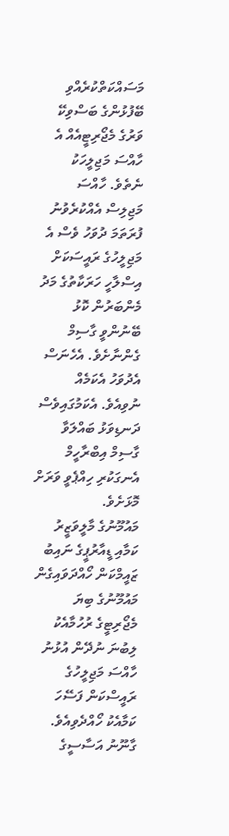މަސައްކަތްކުރެއްވި ބޭފުޅުންގެ ބަސްވިކޭ ވަރުގެ މެޖޯރިޓީއެއް އެ ހާއްސަ މަޖިލީހަކު ނެތެވެ. ހާއްސަ މަޖިލިސް އެއްކުރެވުނު ފުރަތަމަ ދުވަހު ވެސް އެ މަޖިލީހުގެ ރައީސަކަށް އިސްލާހީ ހަރަކާތުގެ މަދު މެންބަރުން ކޮޅު ބޭނުންވީ ގާސިމް ގެންނާށެވެ. އެހެނަސް އެދުވަހު އެކަމެއް ނުވިއެވެ. އެކަމުގައިވެސް ދަނޑިވަޅު ބައްލަވާ ގާސިމް އިބްރާހީމް އެނގަކުރި ހިއްޕެވީ ވަރަށް މޮޅަށެވެ.
މައުމޫނުގެ މާލީވަޒީރު ކަމާއި ޑީއާރުޕީގެ ނައިބު ޒައީމްކަން ހޯއްދަވައިގެން މައުމޫނުގެ ބިޔަ މެޖޯރިޓީގެ ރުހުމާއެކު ލިބުނަ ނުދޭން އުޅުނު ހާއްސަ މަޖިލީހުގެ ރައީސްކަން ފަސޭހަ ކަމާއެކު ހޯއްދެވިއެވެ. ގާނޫނު އަސާސީގެ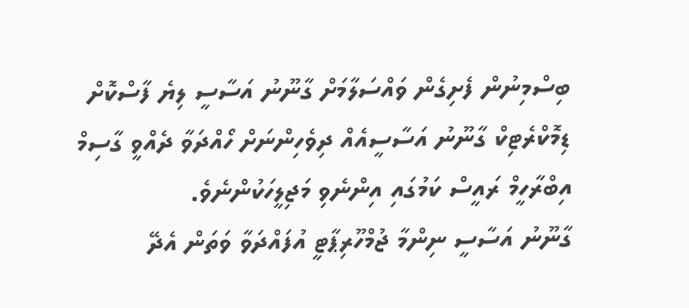ބިސްމިނުން ފެށިގެން ވައްސަލާމަށް ގާނޫނު އަސާސީ ލިޔެ ފާސްކޮށް ޑިމޮކްރެޓިކް ގާނޫނު އަސާސީއެއް ދިވެހިންނަށް ހޯއްދަވާ ދެއްވީ ގާސިމް އިބްރާހީމް ރައީސް ކަމުގައި އިންނެވި މަޖިލީހަކުންނެވެ.
ގާނޫނު އަސާސީ ނިންމާ ޖުމްހޫރިޕާޓީ އުފައްދަވާ ވަތަން އެދޭ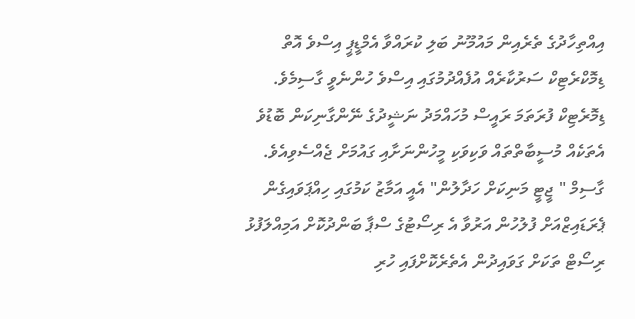އިއްތިހާދުގެ ތެރެއިން މައުމޫނު ބަލި ކުރައްވާ އެމްޑީޕީ އިސްވެ އޮތް ޑިމޮކްރެޓިކް ސަރުކާރެއް އުފެއްދުމުގައި އިސްވެ ހުންނެވީ ގާސިމެވެ. ޑިމޮރެޓިކް ފުރަތަމަ ރައީސް މުހައްމަދު ނަޝީދުގެ ނޭންގާނިކަން ބޮޑުވެ އެތަކެއް މުސީބާތްތައް ވަކިވަކި މީހުންނަށާއި ގައުމަށް ޖެއްސެވިއެވެ. ގާސިމް " ޖީޓީ މަނިކަށް ހަދާލުން" އެއީ އަމާޒު ކަމުގައި ހިއްޕަވައިގެން ޕެރަޑައިޒްއަށް ފުލުހުން އަރުވާ އެ ރިސޯޓުގެ ސްޕާ ބަންދުކޮށް އަމިއްލަފުޅު ރިސޯޓް ތަކަށް ގަވައިދުން އެތެރެކޮށްފައި ހުރި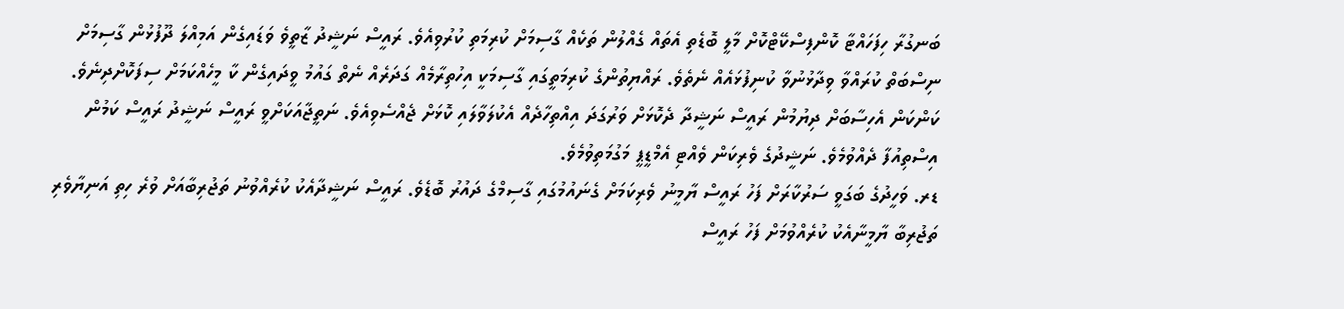ބަނގުރާ ހިފަހައްޓާ ކޮންފިސްކޭޓްކޮށް މާލީ ބޮޑެތި އެތައް ގެއްލުން ތަކެއް ގާސިމަށް ކުރިމަތި ކުރުވިއެވެ. ރައީސް ނަޝީދު ޒާތީވެ ވަޑައިގެން އަމިއްލަ ދޫފުޅުން ގާސިމަށް ނިސްބަތް ކުރައްވާ ވިދާޅުނުވާ ކުނިފުޅައެއް ނެތެވެ. ރައްޔިތުންގެ ކުރިމަތީގައި ގާސިމަކީ އިހުތިރާމެއް ގަދަރެއް ނެތް ގައުމު ވީދައިގެން ކާ މީހެއްކަމަށް ސިފަކޮށްދިނެވެ. ކަންކަން އެހިސާބަށް ދިޔުމުން ރައީސް ނަޝީދާ ދެކޮޅަށް ވަރުގަދަ އިއްތިހާދެއް އެކުލަވާލައި ކޮޅަށް ޖެއްސެވިއެވެ. ނަތީޖާއަކަށްވީ ރައީސް ނަޝީދު ރައީސް ކަމުން އިސްތިއުފާ ދެއްވުމެވެ. ނަޝީދުގެ ވެރިކަން ވެއްޓި އެމްޑީޕީ މަގުމަތިވުމެވެ.
ޑރ. ވަހީދުގެ ބަގަވީ ސަރުކާރަށް ފަހު ރައީސް ޔާމީނު ވެރިކަމަށް ގެނައުމުގައި ގާސިމްގެ ދައުރު ބޮޑެވެ. ރައީސް ނަޝީދާއެކު ކުރެއްވުނު ތަޖުރިބާއަށް ވުރެ ހިތި އަނިޔާވެރި ތަޖުރިބާ ޔާމީނާއެކު ކުރެއްވުމަށް ފަހު ރައީސް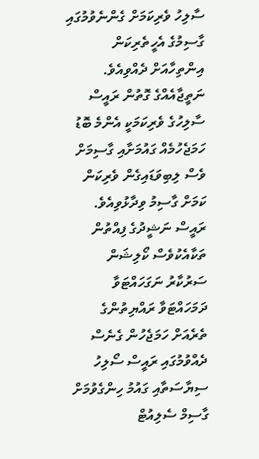ސާލިހު ވެރިކަމަށް ގެންނެވުމުގައި ގާސިމުގެ އެހީތެރިކަން އިންތިހާއަށް ދެއްވިއެވެ. ނަތީޖާއެއްގެ ގޮތުން ރައީސް ސާލިހުގެ ވެރިކަމަކީ އެންމެ ބޮޑު ހަމަޖެހުމެއް ގައުމަށާއި ގާސިމަށް ވެސް ލިބިވަޑައިގެން ވެރިކަން ކަމަށް ގާސިމު ވިދާޅުވިއެވެ. ރައީސް ނަޝީދުގެ ފިއްތުން ތަކާއެކުވެސް ކޯލިޝަން ސަރުކާރު ނަގަހައްޓަވާ ދަމަހައްޓަވާ ރައްޔިތުންގެ ތެރެއަށް ހަމަޖެހުން ގެނެސް ދެއްވުމުގައި ރައީސް ސޯލިހު ސިޔާސަތާއި ގައުމު ހިންގެވުމަށް ގާސިމް ސެލިއުޓް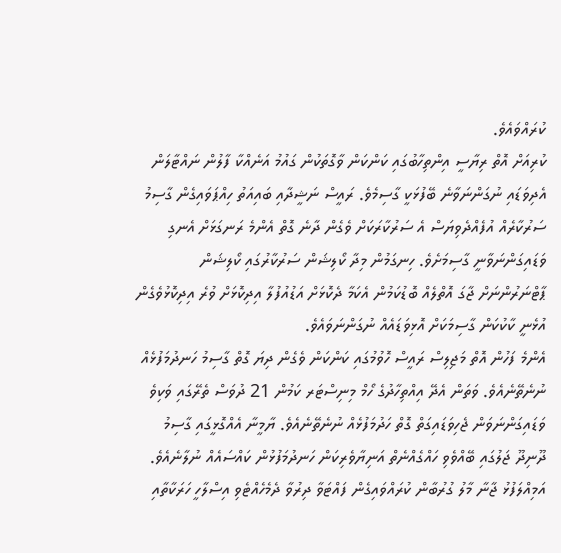ކުރައްވައެވެ.
ކުރިއަށް އޮތް ރިޔާސީ އިންތިހާބުގައި ކަންކަން ވާގޮތަކުން ގައުމު އަނެއްކާ ފާލުން ނައްޓާލަން އެދިވަޑައި ނުގަންނަވާނެ ބޭފުޅަކީ ގާސިމެވެ. ރައީސް ނަޝީދާއި ބައިއަތު ހިއްޕަވައިގެން ގާސިމު ސަރުކާރެއް އުފެއްދެވިޔަސް އެ ސަރުކާރަކަށް ވެގެން ދާނެ ގޮތް އެންމެ ރަނގަޅަށް އެނގި ވަޑައިގަންނަވާނީ ގާސިމަށެވެ. ހިނގަމުން މިދާ ކޯލިޝަން ސަރުކާރުގައި ކޯލިޝަން ޕާޓްނަރުންނަށް ޖާގަ އޮތްލެއް ބޮޑުކަމުން އެކަމާ ދެކޮޅަށް އަޑުއުފުލާ އިދިކޮޅަށް ވުރެ އިދިކޮޅުވެގެން އުޅެނީ ކާކުކަން ގާސިމަކަށް އޮޅިވަޑައެއް ނުގަންނަވައެވެ.
އެންމެ ފަހުން އޮތް މަޖިލިސް ރައީސް ހޮވުމުގައި ކަންކަން ވެގެން ދިޔަ ގޮތް ގާސިމު ހަނދުމަފުޅެއް ނުނެތޭނެއެވެ. ވަތަން އެދޭ އިއްތިހާދުގެ ހޯމް މިނިސްޓަރ ކަމުން 21 ދުވަސް ތެރޭގައި ވަކިވެ ވަޑައިގަންނަވަން ޖެހިވަޑައިގަތް ގޮތް ހަދުމަފުޅެއް ނުނެތޭނެއެވެ. ޔާމީނާ އެއްގޮޅީގައި ގާސިމު ދޫނިދޫ ޖަލުގައި ބޭއްވެވި ހައްގެއްނެތް އަނިޔާވެރިކަން ހަނދުމަފުޅުން ކައްސައެއް ނުލާނެއެވެ. އަމިއްލަފުޅު ޖާނާ މާލު ގުރުބާން ކުރައްވައިގެން ފައްޓަވާ ދިރުވާ ދެމެހެއްޓެވި އިސްލާހީ ހަރަކާތާއި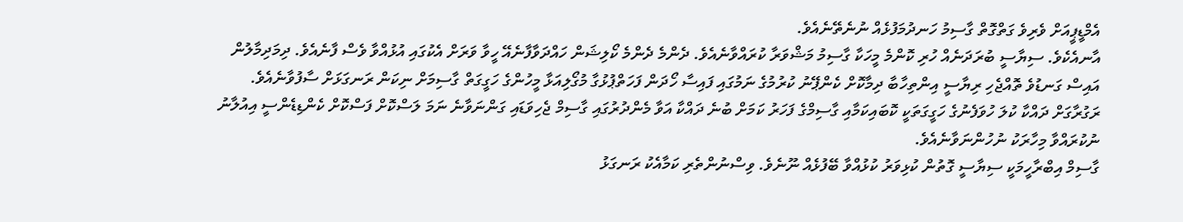އެމްޑީޕީއަށް ވެރިވެ ގަތްގޮތް ގާސިމު ހަނދުމަފުޅެއް ނުނެތޭނެއެވެ.
އާނއެކެވެ. ސިޔާސީ ބުރަދަނެއް ހުރި ކޮންމެ މީހަކާ ގާސިމު މަޝްވަރާ ކުރައްވާނެއެވެ. ދެންމެ ދެންމެ ކޯލިޝަން ހައްދަވާފާނެއޭ ހީވާ ވަރަށް އެކުގައި އުޅުއްވާ ވެސް ފާނެއެވެ. ދިމަދިމާލުން އައިސް ގަނޑުވެ ތޮއްޖެހި ރިޔާސީ އިންތިހާބާ ދިމާކޮށް ކެންޕޭނު ކުރުމުގެ ނަމުގައި ފައިސާ ހޯދަން ފަހަތްޕުޅުގާ މުގޯލިއަޅާ މީހުންގެ ހަގީގަތް ގާސިމަށް ނިކަން ރަނގަޅަށް ސާފުވާނެއެވެ. ރަގުރާގަށް ދައްކާ ކުލަ ހުވަފެނުގެ ހަގީގަތަކީ ކޮބައިކަމާއި ގާސިމްގެ ފަހަރު ކަމަށް ބުނެ ދައްކާ އަވާ މެންދުރުގައި ގާސިމް ޖެހިވަޑައި ގަންނަވާނެ ނަމަ ލަސްކޮށް ފަސްކޮށް ކެންޑިޑެންސީ އިއުލާނު ނުކުރައްވާ މިހާރަކު ނުހުންނަވާނެއެވެ.
ގާސިމް އިބްރާހީމަކީ ސިޔާސީ ގޮތުން ކުޅިވަރު ކުޅުއްވާ ބޭފުޅެއް ނޫނެވެ. ވިސްނުންތެރި ކަމާއެކު ރަނގަޅު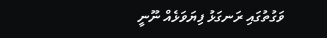ވަގުތުގައި ރަނގަޅު ފިޔަވަޅެއް ނޫނީ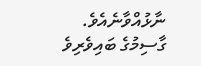ނާޅުއްވާނެއެވެ. ގާސިމުގެ ބައިވެރިވެ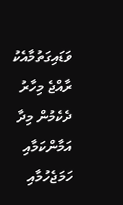ވަޑައިގަތުމާއެކު ރާއްޖެ މިހާރު ދެކެމުން މިދާ އަމާންކަމާއި ހަމަޖެހުމާއި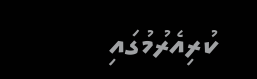ކުރިއެރުމުގައި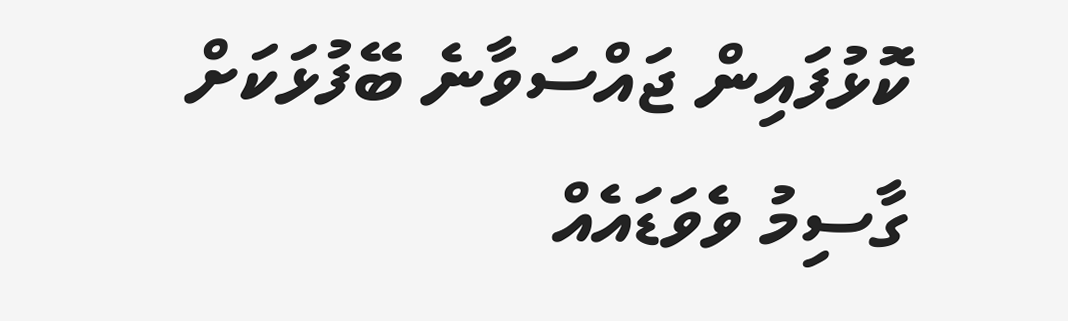ކޮޅުފައިން ޖައްސަވާނެ ބޭފުޅަކަށް ގާސިމު ވެވަޑައެއް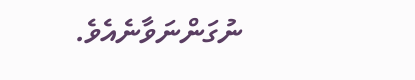ނުގަންނަވާނެއެވެ.